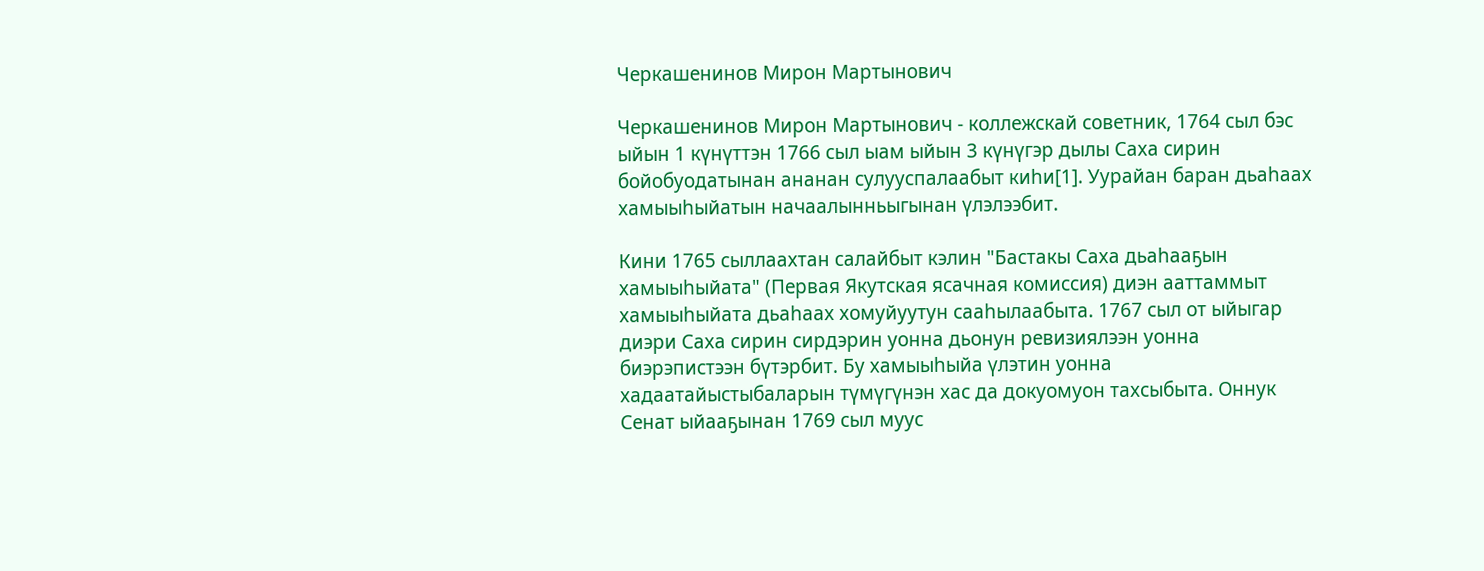Черкашенинов Мирон Мартынович

Черкашенинов Мирон Мартынович - коллежскай советник, 1764 сыл бэс ыйын 1 күнүттэн 1766 сыл ыам ыйын 3 күнүгэр дылы Саха сирин бойобуодатынан ананан сулууспалаабыт киһи[1]. Уурайан баран дьаһаах хамыыһыйатын начаалынньыгынан үлэлээбит.

Кини 1765 сыллаахтан салайбыт кэлин "Бастакы Саха дьаһааҕын хамыыһыйата" (Первая Якутская ясачная комиссия) диэн ааттаммыт хамыыһыйата дьаһаах хомуйуутун сааһылаабыта. 1767 сыл от ыйыгар диэри Саха сирин сирдэрин уонна дьонун ревизиялээн уонна биэрэпистээн бүтэрбит. Бу хамыыһыйа үлэтин уонна хадаатайыстыбаларын түмүгүнэн хас да докуомуон тахсыбыта. Оннук Сенат ыйааҕынан 1769 сыл муус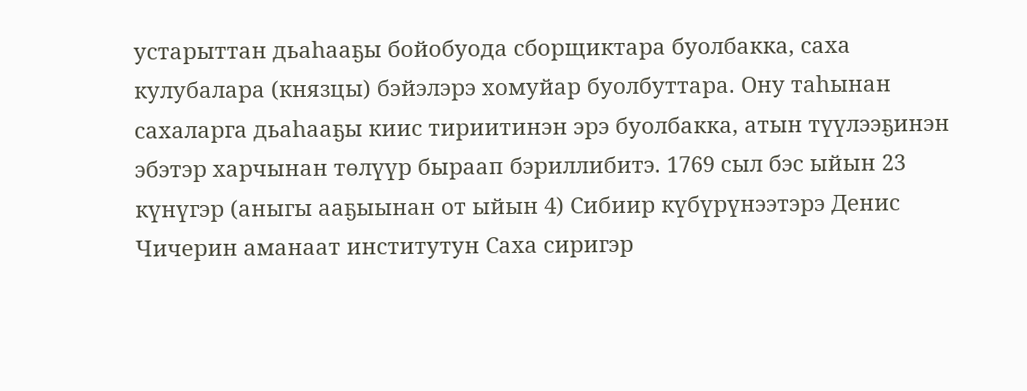устарыттан дьаһааҕы бойобуода сборщиктара буолбакка, саха кулубалара (князцы) бэйэлэрэ хомуйар буолбуттара. Ону таһынан сахаларга дьаһааҕы киис тириитинэн эрэ буолбакка, атын түүлээҕинэн эбэтэр харчынан төлүүр быраап бэриллибитэ. 1769 сыл бэс ыйын 23 күнүгэр (аныгы ааҕыынан от ыйын 4) Сибиир күбүрүнээтэрэ Денис Чичерин аманаат институтун Саха сиригэр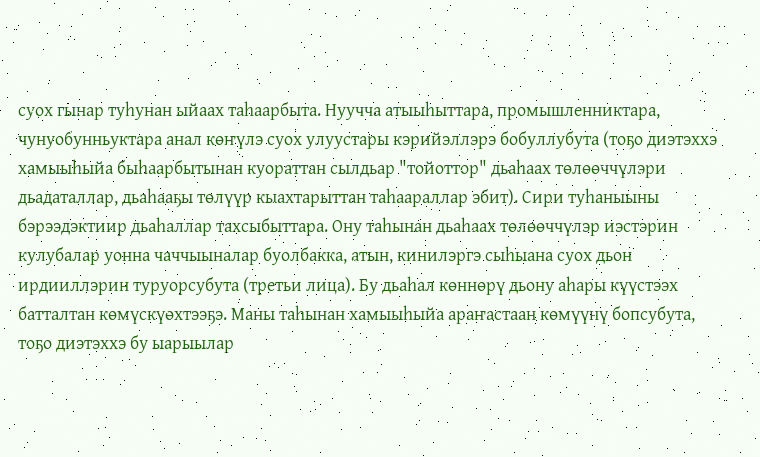суох гынар туһунан ыйаах таһаарбыта. Нуучча атыыһыттара, промышленниктара, чунуобунньуктара анал көҥүлэ суох улуустары кэрийэллэрэ бобуллубута (тоҕо диэтэххэ хамыыһыйа быһаарбытынан куораттан сылдьар "тойоттор" дьаһаах төлөөччүлэри дьадаталлар, дьаһааҕы төлүүр кыахтарыттан таһаараллар эбит). Сири туһаныыны бэрээдэктиир дьаһаллар тахсыбыттара. Ону таһынан дьаһаах төлөөччүлэр иэстэрин кулубалар уонна чаччыыналар буолбакка, атын, кинилэргэ сыһыана суох дьон ирдииллэрин туруорсубута (третьи лица). Бу дьаһал көннөрү дьону аһары күүстээх батталтан көмүскүөхтээҕэ. Маны таһынан хамыыһыйа араҥастаан көмүүнү бопсубута, тоҕо диэтэххэ бу ыарыылар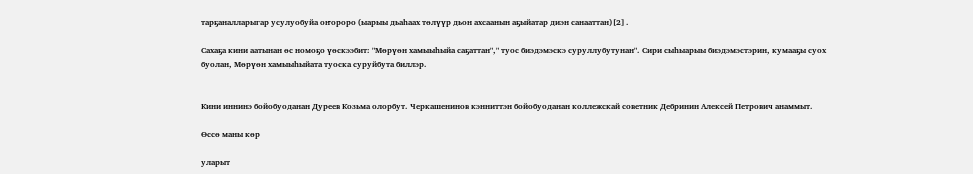тарҕаналларыгар усулуобуйа оҥороро (ыарыы дьаһаах төлүүр дьон ахсаанын аҕыйатар диэн санааттан)[2].

Сахаҕа кини аатынан өс номоҕо үөскээбит: "Мөрүөн хамыыһыйа саҕаттан"," туос биэдэмэскэ суруллубутунан". Сири сыһыарыы биэдэмэстэрин, кумааҕы суох буолан, Мөрүөн хамыыһыйата туоска суруйбута биллэр.


Кини иннинэ бойобуоданан Дуреев Козьма олорбут. Черкашенинов кэнниттэн бойобуоданан коллежскай советник Дебринин Алексей Петрович анаммыт.

Өссө маны көр

уларыт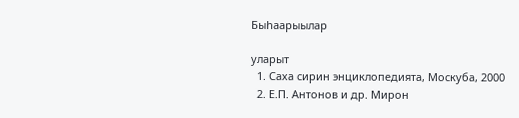Быһаарыылар

уларыт
  1. Саха сирин энциклопедията, Москуба, 2000
  2. Е.П. Антонов и др. Мирон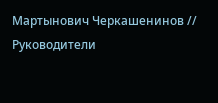Мартынович Черкашенинов // Руководители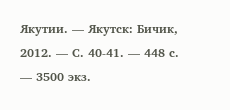Якутии. — Якутск: Бичик, 2012. — С. 40-41. — 448 с. — 3500 экз.